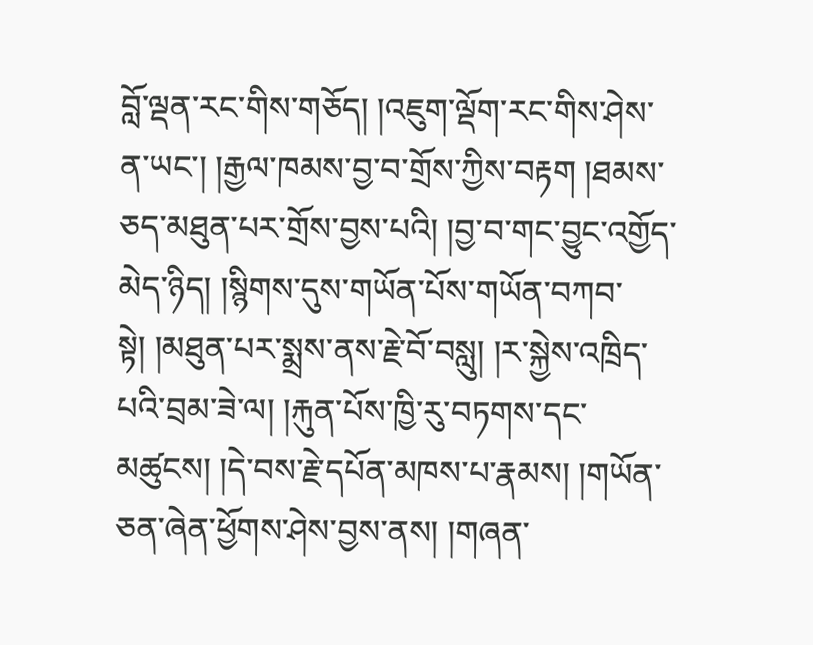བློ་ལྡན་རང་གིས་གཅོད། །འཇུག་ལྡོག་རང་གིས་ཤེས་ན་ཡང་། །རྒྱལ་ཁམས་བྱ་བ་གྲོས་ཀྱིས་བརྟག །ཐམས་ཅད་མཐུན་པར་གྲོས་བྱས་པའི། །བྱ་བ་གང་བྱུང་འགྱོད་མེད་ཉིད། །སྙིགས་དུས་གཡོན་པོས་གཡོན་བཀབ་སྟེ། །མཐུན་པར་སྨྲས་ནས་རྗེ་བོ་བསླུ། །ར་སྐྱེས་འཁྲིད་པའི་བྲམ་ཟེ་ལ། །རྐུན་པོས་ཁྱི་རུ་བཏགས་དང་མཚུངས། །དེ་བས་རྗེ་དཔོན་མཁས་པ་རྣམས། །གཡོན་ཅན་ཞེན་ཕྱོགས་ཤེས་བྱས་ནས། །གཞན་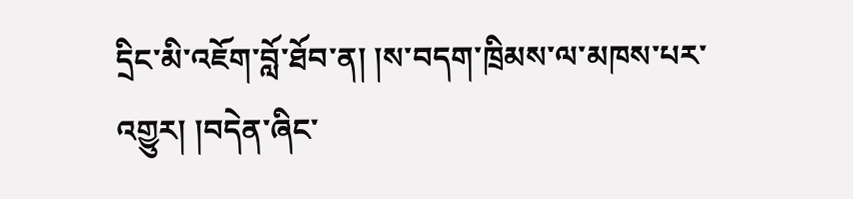དྲིང་མི་འཇོག་བློ་ཐོབ་ན། །ས་བདག་ཁྲིམས་ལ་མཁས་པར་འགྱུར། །བདེན་ཞིང་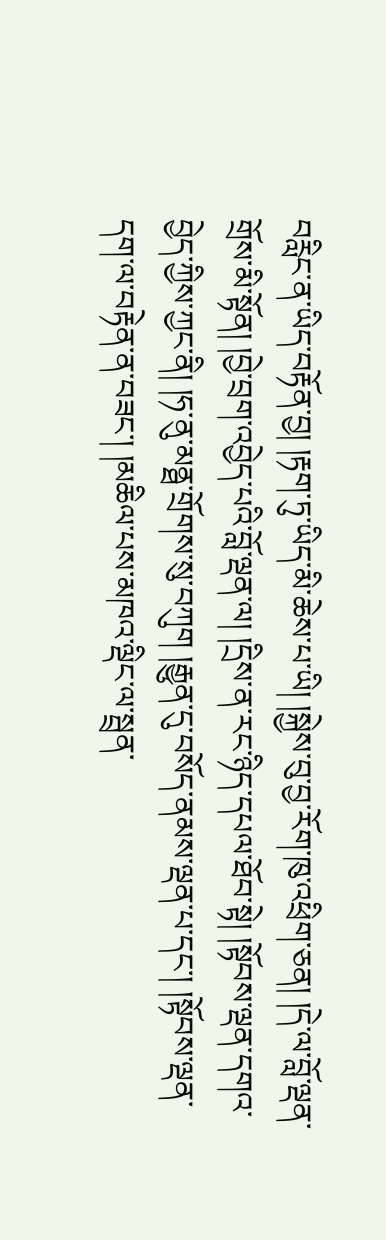བརླིང་ན་ཡིད་བརྟོན་བྱ། །རྟག་ཏུ་ཡིད་མི་ཆེས་པ་ཡི། །སྐྱེས་བུ་བྱ་རོག་ཁུ་འཕྲིག་ཅན། །དེ་ལ་བློ་ལྡན་གྲོས་མི་སྟོན། །བྱེ་བྲག་འབྱེད་པའི་བློ་ལྡན་ལ། །དྲིས་ན་རང་ཉིད་དཔལ་ཐོབ་སྟེ། །སྟོབས་ལྡན་དགའ་བྱེད་ཀྱིས་ཀྱང་ནི། །ཧ་ནུ་མནྠ་གྲོགས་སུ་བཀུག །རྒྱུན་དུ་བསོད་ནམས་ལྡན་པ་དང་། །སྟོབས་ལྡན་དག་ལ་བརྟེན་ན་བཟང་། །མཆིལ་པས་མཁའ་ལྡིང་ལ་སྦྲན་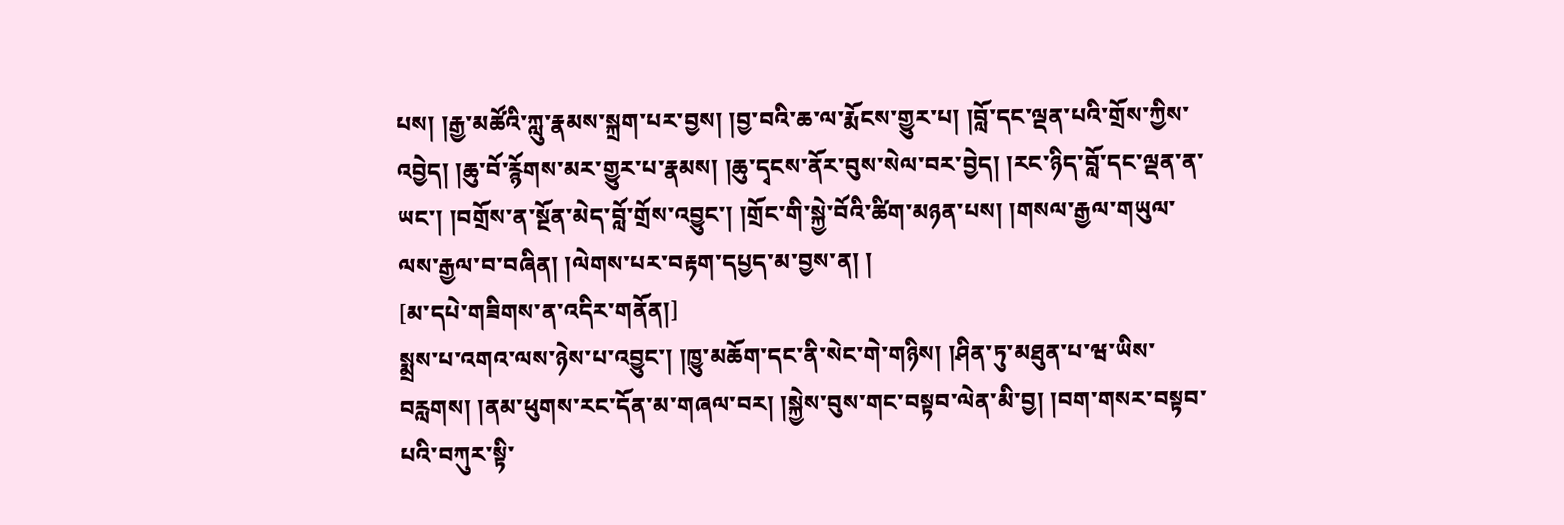པས། །རྒྱ་མཚོའི་ཀླུ་རྣམས་སྐྲག་པར་བྱས། །བྱ་བའི་ཆ་ལ་རྨོངས་གྱུར་པ། །བློ་དང་ལྡན་པའི་གྲོས་ཀྱིས་འབྱེད། །ཆུ་བོ་རྙོགས་མར་གྱུར་པ་རྣམས། །ཆུ་དྭངས་ནོར་བུས་སེལ་བར་བྱེད། །རང་ཉིད་བློ་དང་ལྡན་ན་ཡང་། །བགྲོས་ན་སྔོན་མེད་བློ་གྲོས་འབྱུང་། །གྲོང་གི་སྐྱེ་བོའི་ཚིག་མཉན་པས། །གསལ་རྒྱལ་གཡུལ་ལས་རྒྱལ་བ་བཞིན། །ལེགས་པར་བརྟག་དཔྱད་མ་བྱས་ན། །
[མ་དཔེ་གཟིགས་ན་འདིར་གནོན།]
སྨྲས་པ་འགའ་ལས་ཉེས་པ་འབྱུང་། །ཁྱུ་མཆོག་དང་ནི་སེང་གེ་གཉིས། །ཤིན་ཏུ་མཐུན་པ་ཝ་ཡིས་བརླགས། །ནམ་ཕུགས་རང་དོན་མ་གཞལ་བར། །སྐྱེས་བུས་གང་བསྟབ་ལེན་མི་བྱ། །བག་གསར་བསྟབ་པའི་བཀུར་སྟི་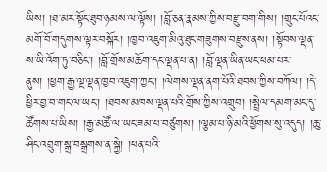ཡིས། །ཐ་མར་སྟོང་ཐུབ་ཉམས་ལ་ལྟོས། །བློ་ཅན་རྣམས་ཀྱིས་བརྫུ་བག་གིས། །གྲུང་པོའང་མགོ་བོ་གདུགས་ལྟར་བསྐོར། །ཁྱབ་འཇུག་མིའུ་ཐུང་གཟུགས་བརྫུས་ནས། །སྟོབས་ལྡན་ས་ཡི་འོག་ཏུ་བཅིང་། །བློ་གྲོས་མཆོག་དང་ལྡན་པ་ན། །བློ་ལྡན་ཡིན་ཡང་ཕམ་པར་ནུས། །ཕྱག་རྒྱ་ལྔ་ལྡན་ཁྱབ་འཇུག་ཀྱང་། །ལེགས་ལྡན་ནག་པོའི་ཐབས་ཀྱིས་བཀོལ། །དེ་ཕྱིར་བྱ་བ་གང་ལ་ཡང་། །ཐབས་མཁས་ལྡན་པའི་གྲོས་ཀྱིས་འགྲུབ། །སྤྲེལ་དམག་མང་དུ་ཚོགས་པ་ཡིས། །རྒྱ་མཚོ་ལ་ཡང་ཟམ་པ་བཙུགས། །ལྕམ་པ་ཉི་མའི་ཕྱོགས་སུ་འདུད། །ཆུ་ཤིང་འབྲུག་སྒྲ་བསྒྲགས་ན་སྐྱེ། །ཕན་པའི་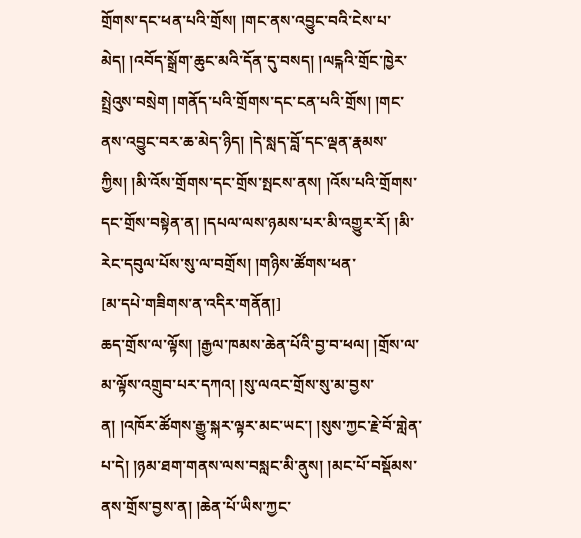གྲོགས་དང་ཕན་པའི་གྲོས། །གང་ནས་འབྱུང་བའི་ངེས་པ་མེད། །འབོད་སྒྲོག་ཆུང་མའི་དོན་དུ་བསད། །ལངྐའི་གྲོང་ཁྱེར་སྤྲེའུས་བསྲེག །གནོད་པའི་གྲོགས་དང་ངན་པའི་གྲོས། །གང་ནས་འབྱུང་བར་ཆ་མེད་ཉིད། །དེ་སླད་བློ་དང་ལྡན་རྣམས་ཀྱིས། །མི་འོས་གྲོགས་དང་གྲོས་སྤངས་ནས། །འོས་པའི་གྲོགས་དང་གྲོས་བསྟེན་ན། །དཔལ་ལས་ཉམས་པར་མི་འགྱུར་རོ། །མི་རེང་དབུལ་པོས་སུ་ལ་བགྲོས། །གཉིས་ཚོགས་ཕན་
[མ་དཔེ་གཟིགས་ན་འདིར་གནོན།]
ཆད་གྲོས་ལ་ལྟོས། །རྒྱལ་ཁམས་ཆེན་པོའི་བྱ་བ་ཕལ། །གྲོས་ལ་མ་ལྟོས་འགྲུབ་པར་དཀའ། །སུ་ལའང་གྲོས་སུ་མ་བྱས་ན། །འཁོར་ཚོགས་རྒྱུ་སྐར་ལྟར་མང་ཡང་། །སུས་ཀྱང་རྗེ་བོ་གླེན་པ་དེ། །ཉམ་ཐག་གནས་ལས་བསླང་མི་ནུས། །མང་པོ་བསྡོམས་ནས་གྲོས་བྱས་ན། །ཆེན་པོ་ཡིས་ཀྱང་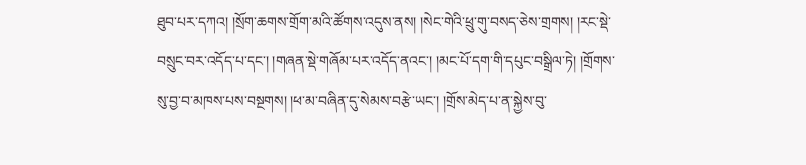ཐུབ་པར་དཀའ། །སྲོག་ཆགས་གྲོག་མའི་ཚོགས་འདུས་ནས། །སེང་གེའི་ཕྲུ་གུ་བསད་ཅེས་གྲགས། །རང་སྡེ་བསྲུང་བར་འདོད་པ་དང་། །གཞན་སྡེ་གཞོམ་པར་འདོད་ནའང་། །མང་པོ་དག་གི་དཔུང་བསྒྲིལ་ཏེ། །གྲོགས་སུ་བྱ་བ་མཁས་པས་བསྔགས། །ཕ་མ་བཞིན་དུ་སེམས་བརྩེ་ཡང་། །གྲོས་མེད་པ་ན་སྐྱེས་བུ་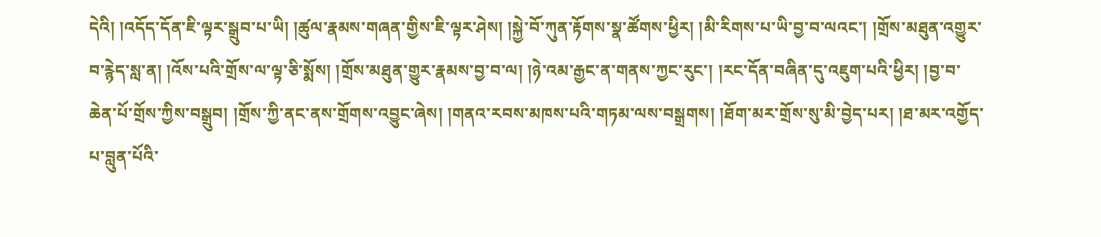དེའི། །འདོད་དོན་ཇི་ལྟར་སྒྲུབ་པ་ཡི། །ཚུལ་རྣམས་གཞན་གྱིས་ཇི་ལྟར་ཤེས། །སྐྱེ་བོ་ཀུན་རྟོགས་སྣ་ཚོགས་ཕྱིར། །མི་རིགས་པ་ཡི་བྱ་བ་ལའང་། །གྲོས་མཐུན་འགྱུར་བ་རྙེད་སླ་ན། །འོས་པའི་གྲོས་ལ་ལྟ་ཅི་སྨོས། །གྲོས་མཐུན་གྱུར་རྣམས་བྱ་བ་ལ། །ཉེ་འམ་རྒྱང་ན་གནས་ཀྱང་རུང་། །རང་དོན་བཞིན་དུ་འཇུག་པའི་ཕྱིར། །བྱ་བ་ཆེན་པོ་གྲོས་ཀྱིས་བསྒྲུབ། །གྲོས་ཀྱི་ནང་ནས་གྲོགས་འབྱུང་ཞེས། །གནའ་རབས་མཁས་པའི་གཏམ་ལས་བསྒྲགས། །ཐོག་མར་གྲོས་སུ་མི་བྱེད་པར། །ཐ་མར་འགྱོད་པ་བླུན་པོའི་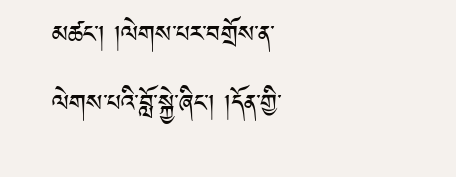མཚང་། །ལེགས་པར་བགྲོས་ན་ལེགས་པའི་བློ་སྐྱེ་ཞིང་། །དོན་གྱི་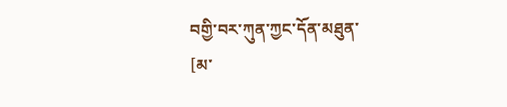བགྱི་བར་ཀུན་ཀྱང་དོན་མཐུན་
[མ་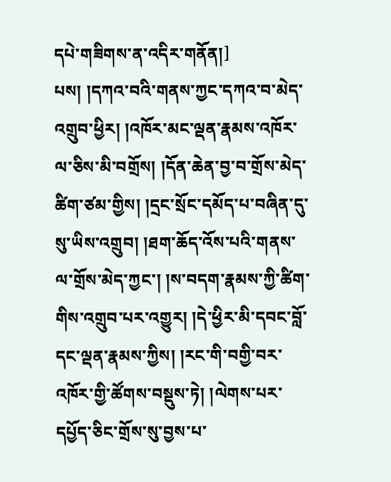དཔེ་གཟིགས་ན་འདིར་གནོན།]
པས། །དཀའ་བའི་གནས་ཀྱང་དཀའ་བ་མེད་འགྲུབ་ཕྱིར། །འཁོར་མང་ལྡན་རྣམས་འཁོར་ལ་ཅིས་མི་བགྲོས། །དོན་ཆེན་བྱ་བ་གྲོས་མེད་ཚིག་ཙམ་གྱིས། །དྲང་སྲོང་དམོད་པ་བཞིན་དུ་སུ་ཡིས་འགྲུབ། །ཐག་ཆོད་འོས་པའི་གནས་ལ་གྲོས་མེད་ཀྱང་། །ས་བདག་རྣམས་ཀྱི་ཚིག་གིས་འགྲུབ་པར་འགྱུར། །དེ་ཕྱིར་མི་དབང་བློ་དང་ལྡན་རྣམས་ཀྱིས། །རང་གི་བགྱི་བར་འཁོར་གྱི་ཚོགས་བསྡུས་ཏེ། །ལེགས་པར་དཔྱོད་ཅིང་གྲོས་སུ་བྱས་པ་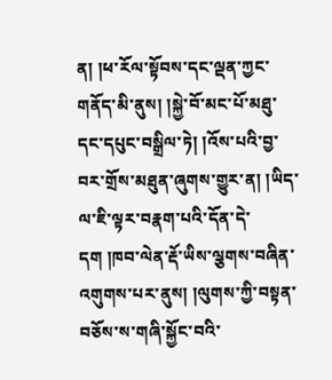ན། །ཕ་རོལ་སྟོབས་དང་ལྡན་ཀྱང་གནོད་མི་ནུས། །སྐྱེ་བོ་མང་པོ་མཐུ་དང་དཔུང་བསྒྲིལ་ཏེ། །འོས་པའི་བྱ་བར་གྲོས་མཐུན་ཞུགས་གྱུར་ན། །ཡིད་ལ་ཇི་ལྟར་བརྣག་པའི་དོན་དེ་དག །ཁབ་ལེན་རྡོ་ཡིས་ལྕགས་བཞིན་འགུགས་པར་ནུས། །ལུགས་ཀྱི་བསྟན་བཅོས་ས་གཞི་སྐྱོང་བའི་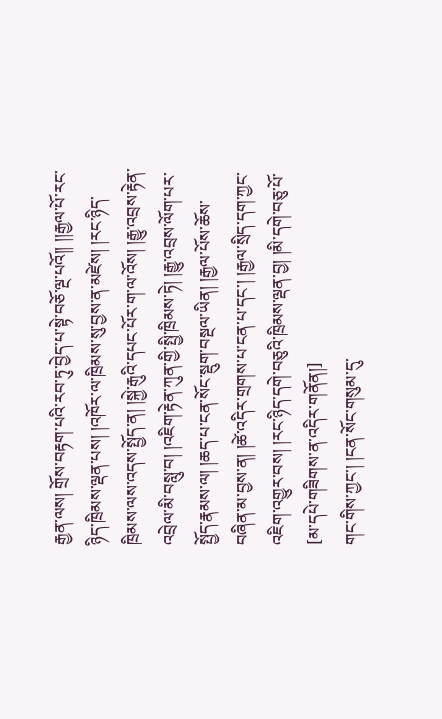རྒྱན་ལས། གྲོས་བརྟག་པའི་རབ་ཏུ་བྱེད་པ་སྟེ་བཅོ་ལྔ་པའོ།། །།རྒྱལ་པོ་རང་ཉིད་ཁྲིམས་ལྡན་པས། །འཁོར་ལ་ཁྲིམས་སུ་བྱས་ན་མཛེས། །རང་ཉིད་ཁྲིམས་ལས་འདས་སྤྱོད་ན། །སྐྱེ་རྒུའི་དཔང་པོར་ག་ལ་འོས། །རྒྱུ་འབྲས་རྟེན་འབྲེལ་མི་བསླུ་བ། །འཇིག་རྟེན་ཀུན་གྱི་སྤྱི་ཁྲིམས་ཏེ། །རྒྱུ་འབྲས་ལོག་པར་སྤྱོད་རྣམས་ལ། །ཆད་པ་ངན་སོང་སྡུག་བསྔལ་ཡིན། །རྒྱལ་པོས་ཆོས་བཞིན་མ་བྱས་ན། །ཚེ་འདིར་གྲགས་པ་ངན་པ་དང་། །རྒྱལ་སྲིད་དག་ཀྱང་འཇིག་འགྱུར་བས། །རང་ཉིད་དགེ་བཅུའི་ཁྲིམས་ལྡན་བྱ། །མི་དགེ་བཅུ་པོ་
[མ་དཔེ་གཟིགས་ན་འདིར་གནོན།]
གང་གིས་ཀྱང་། །ངན་སོང་གསུམ་དུ་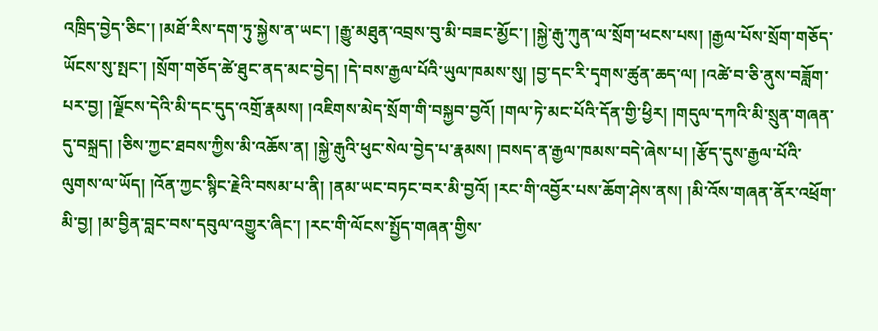འཁྲིད་བྱེད་ཅིང་། །མཐོ་རིས་དག་ཏུ་སྐྱེས་ན་ཡང་། །རྒྱུ་མཐུན་འབྲས་བུ་མི་བཟང་མྱོང་། །སྐྱེ་རྒུ་ཀུན་ལ་སྲོག་ཕངས་པས། །རྒྱལ་པོས་སྲོག་གཅོད་ཡོངས་སུ་སྤང་། །སྲོག་གཅོད་ཚེ་ཐུང་ནད་མང་བྱེད། །དེ་བས་རྒྱལ་པོའི་ཡུལ་ཁམས་སུ། །བྱ་དང་རི་དྭགས་ཚུན་ཆད་ལ། །འཚེ་བ་ཅི་ནུས་བཟློག་པར་བྱ། །ལྗོངས་དེའི་མི་དང་དུད་འགྲོ་རྣམས། །འཇིགས་མེད་སྲོག་གི་བསྐྱབ་བྱའོ། །གལ་ཏེ་མང་པོའི་དོན་གྱི་ཕྱིར། །གདུལ་དཀའི་མི་སྲུན་གཞན་དུ་བསྐྲད། །ཅིས་ཀྱང་ཐབས་ཀྱིས་མི་འཆོས་ན། །སྐྱེ་རྒུའི་ཕུང་སེལ་བྱེད་པ་རྣམས། །བསད་ན་རྒྱལ་ཁམས་བདེ་ཞེས་པ། །རྩོད་དུས་རྒྱལ་པོའི་ལུགས་ལ་ཡོད། །འོན་ཀྱང་སྙིང་རྗེའི་བསམ་པ་ནི། །ནམ་ཡང་བཏང་བར་མི་བྱའོ། །རང་གི་འབྱོར་པས་ཆོག་ཤེས་ནས། །མི་འོས་གཞན་ནོར་འཕྲོག་མི་བྱ། །མ་བྱིན་བླང་བས་དབུལ་འགྱུར་ཞིང་། །རང་གི་ལོངས་སྤྱོད་གཞན་གྱིས་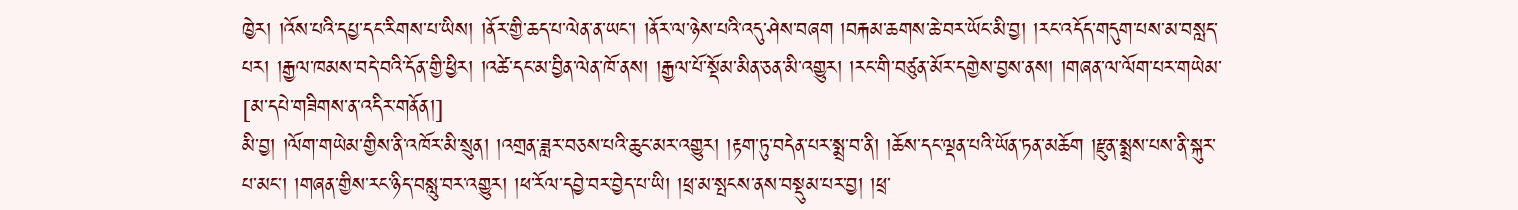ཁྱེར། །འོས་པའི་དཔྱ་དང་རིགས་པ་ཡིས། །ནོར་གྱི་ཆད་པ་ལེན་ན་ཡང་། །ནོར་ལ་ཉེས་པའི་འདུ་ཤེས་བཞག །བརྐམ་ཆགས་ཆེ་བར་ཡོང་མི་བྱ། །རང་འདོད་གདུག་པས་མ་བསླད་པར། །རྒྱལ་ཁམས་བདེ་བའི་དོན་གྱི་ཕྱིར། །འཚེ་དང་མ་བྱིན་ལེན་ཁོ་ནས། །རྒྱལ་པོ་སྡོམ་མིན་ཅན་མི་འགྱུར། །རང་གི་བཙུན་མོར་དགྱེས་བྱས་ནས། །གཞན་ལ་ལོག་པར་གཡེམ་
[མ་དཔེ་གཟིགས་ན་འདིར་གནོན།]
མི་བྱ། །ལོག་གཡེམ་གྱིས་ནི་འཁོར་མི་སྲུན། །འགྲན་ཟླར་བཅས་པའི་ཆུང་མར་འགྱུར། །རྟག་ཏུ་བདེན་པར་སྨྲ་བ་ནི། །ཆོས་དང་ལྡན་པའི་ཡོན་ཏན་མཆོག །རྫུན་སྨྲས་པས་ནི་སྐུར་པ་མང་། །གཞན་གྱིས་རང་ཉིད་བསླུ་བར་འགྱུར། །ཕ་རོལ་དབྱེ་བར་བྱེད་པ་ཡི། །ཕྲ་མ་སྤངས་ནས་བསྡུམ་པར་བྱ། །ཕྲ་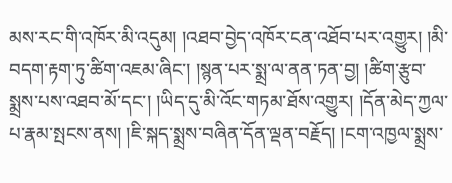མས་རང་གི་འཁོར་མི་འདུམ། །འཐབ་བྱེད་འཁོར་ངན་འཐོབ་པར་འགྱུར། །མི་བདག་རྟག་ཏུ་ཚིག་འཇམ་ཞིང་། །སྙན་པར་སྨྲ་ལ་ནན་ཏན་བྱ། །ཚིག་རྩུབ་སྨྲས་པས་འཐབ་མོ་དང་། །ཡིད་དུ་མི་འོང་གཏམ་ཐོས་འགྱུར། །དོན་མེད་ཀྱལ་པ་རྣམ་སྤངས་ནས། །ཇི་སྐད་སྨྲས་བཞིན་དོན་ལྡན་བརྗོད། །ངག་འཁྱལ་སྨྲས་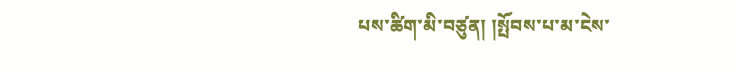པས་ཚིག་མི་བཙུན། །སྤོབས་པ་མ་ངེས་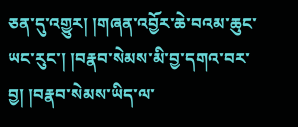ཅན་དུ་འགྱུར། །གཞན་འབྱོར་ཆེ་བའམ་ཆུང་ཡང་རུང་། །བརྣབ་སེམས་མི་བྱ་དགའ་བར་བྱ། །བརྣབ་སེམས་ཡིད་ལ་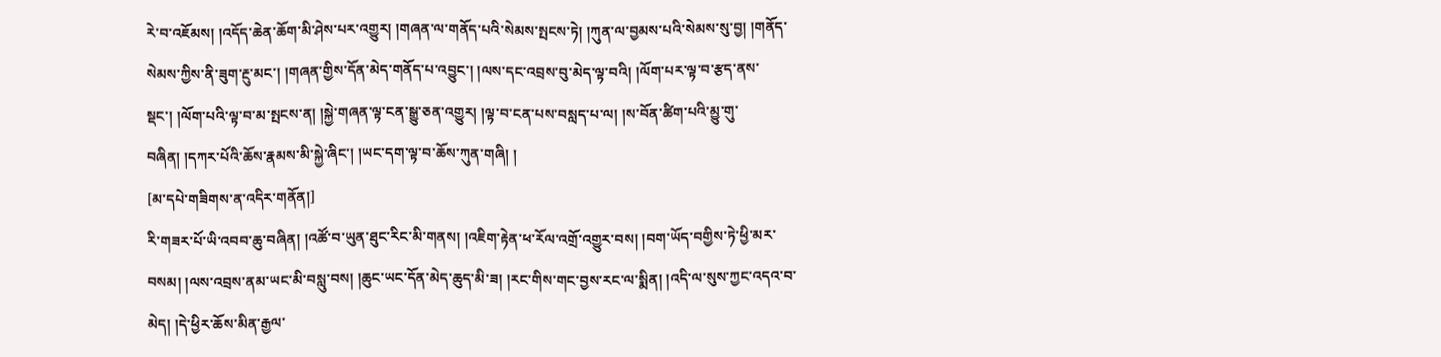རེ་བ་འཇོམས། །འདོད་ཆེན་ཆོག་མི་ཤེས་པར་འགྱུར། །གཞན་ལ་གནོད་པའི་སེམས་སྤངས་ཏེ། །ཀུན་ལ་བྱམས་པའི་སེམས་སུ་བྱ། །གནོད་སེམས་ཀྱིས་ནི་ཟུག་རྔུ་མང་། །གཞན་གྱིས་དོན་མེད་གནོད་པ་འབྱུང་། །ལས་དང་འབྲས་བུ་མེད་ལྟ་བའི། །ལོག་པར་ལྟ་བ་རྩད་ནས་སྡང་། །ལོག་པའི་ལྟ་བ་མ་སྤངས་ན། །སྐྱེ་གཞན་ལྟ་ངན་སྒྱུ་ཅན་འགྱུར། །ལྟ་བ་ངན་པས་བསླད་པ་ལ། །ས་བོན་ཚིག་པའི་མྱུ་གུ་བཞིན། །དཀར་པོའི་ཆོས་རྣམས་མི་སྐྱེ་ཞིང་། །ཡང་དག་ལྟ་བ་ཆོས་ཀུན་གཞི། །
[མ་དཔེ་གཟིགས་ན་འདིར་གནོན།]
རི་གཟར་པོ་ཡི་འབབ་ཆུ་བཞིན། །འཚོ་བ་ཡུན་ཐུང་རིང་མི་གནས། །འཇིག་རྟེན་ཕ་རོལ་འགྲོ་འགྱུར་བས། །བག་ཡོད་བགྱིས་ཏེ་ཕྱི་མར་བསམ། །ལས་འབྲས་ནམ་ཡང་མི་བསླུ་བས། །ཆུང་ཡང་དོན་མེད་ཆུད་མི་ཟ། །རང་གིས་གང་བྱས་རང་ལ་སྨིན། །འདི་ལ་སུས་ཀྱང་འདའ་བ་མེད། །དེ་ཕྱིར་ཆོས་མིན་རྒྱལ་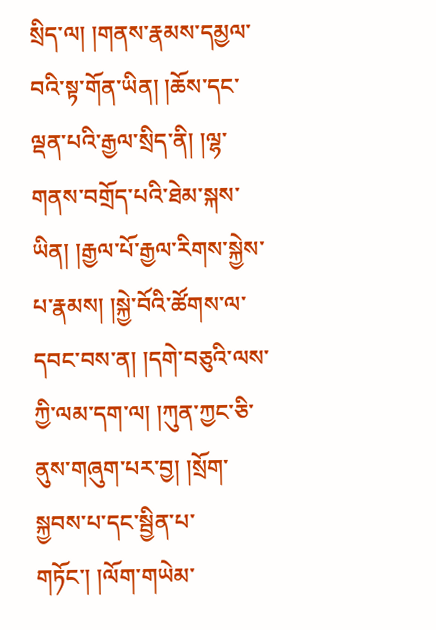སྲིད་ལ། །གནས་རྣམས་དམྱལ་བའི་སྟ་གོན་ཡིན། །ཆོས་དང་ལྡན་པའི་རྒྱལ་སྲིད་ནི། །ལྷ་གནས་བགྲོད་པའི་ཐེམ་སྐས་ཡིན། །རྒྱལ་པོ་རྒྱལ་རིགས་སྐྱེས་པ་རྣམས། །སྐྱེ་བོའི་ཚོགས་ལ་དབང་བས་ན། །དགེ་བཅུའི་ལས་ཀྱི་ལམ་དག་ལ། །ཀུན་ཀྱང་ཅི་ནུས་གཞུག་པར་བྱ། །སྲོག་སྐྱབས་པ་དང་སྦྱིན་པ་གཏོང་། །ལོག་གཡེམ་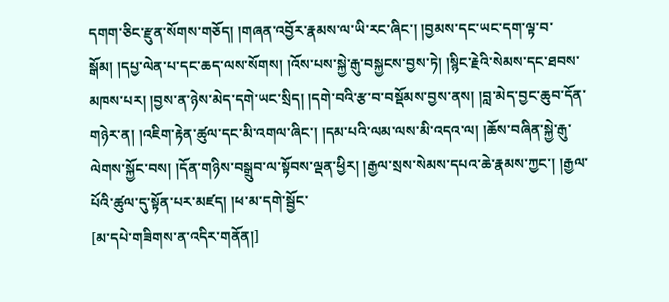དགག་ཅིང་རྫུན་སོགས་གཅོད། །གཞན་འབྱོར་རྣམས་ལ་ཡི་རང་ཞིང་། །བྱམས་དང་ཡང་དག་ལྟ་བ་སྒོམ། །དཔྱ་ལེན་པ་དང་ཆད་ལས་སོགས། །འོས་པས་སྐྱེ་རྒུ་བསྐྱངས་བྱས་ཏེ། །སྙིང་རྗེའི་སེམས་དང་ཐབས་མཁས་པར། །བྱས་ན་ཉེས་མེད་དགེ་ཡང་སྲིད། །དགེ་བའི་རྩ་བ་བསྡོམས་བྱས་ནས། །བླ་མེད་བྱང་ཆུབ་དོན་གཉེར་ན། །འཇིག་རྟེན་ཚུལ་དང་མི་འགལ་ཞིང་། །དམ་པའི་ལམ་ལས་མི་འདའ་ལ། །ཆོས་བཞིན་སྐྱེ་རྒུ་ལེགས་སྐྱོང་བས། །དོན་གཉིས་བསྒྲུབ་ལ་སྟོབས་ལྡན་ཕྱིར། །རྒྱལ་སྲས་སེམས་དཔའ་ཆེ་རྣམས་ཀྱང་། །རྒྱལ་པོའི་ཚུལ་དུ་སྟོན་པར་མཛད། །ཕ་མ་དགེ་སྦྱོང་
[མ་དཔེ་གཟིགས་ན་འདིར་གནོན།]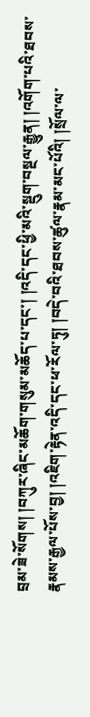བྲམ་ཟེ་སོགས། །བཀུར་ཞིང་མཆོག་གསུམ་མཆོད་པ་དང་། །འདི་དང་ཕྱི་མའི་སྡུག་བསྔལ་རྒྱུན། །འགོག་པའི་ཐབས་རྣམས་རྒྱལ་པོས་བྱ། །འཇིག་རྟེན་འདི་དང་ཕ་རོལ་ཏུ། །བདེ་བའི་ཐབས་ཚུལ་རྣམ་མང་པོའི། །སྲོལ་ལ་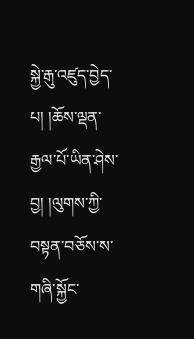སྐྱེ་རྒུ་འཛུད་བྱེད་པ། །ཆོས་ལྡན་རྒྱལ་པོ་ཡིན་ཤེས་བྱ། །ལུགས་ཀྱི་བསྟན་བཅོས་ས་གཞི་སྐྱོང་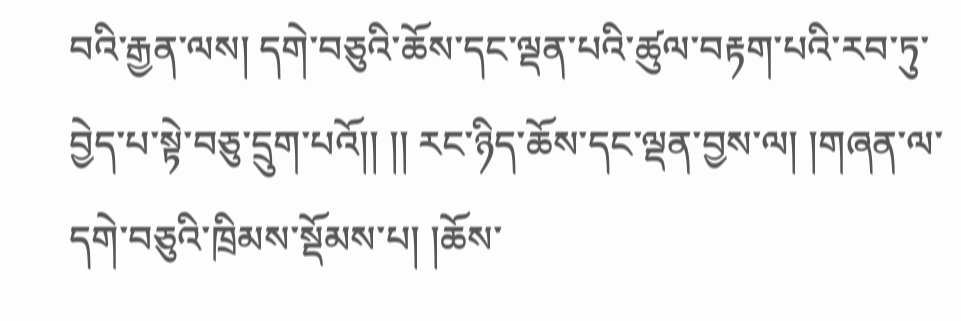བའི་རྒྱན་ལས། དགེ་བཅུའི་ཆོས་དང་ལྡན་པའི་ཚུལ་བརྟག་པའི་རབ་ཏུ་བྱེད་པ་སྟེ་བཅུ་དྲུག་པའོ།། །། རང་ཉིད་ཆོས་དང་ལྡན་བྱས་ལ། །གཞན་ལ་དགེ་བཅུའི་ཁྲིམས་སྡོམས་པ། །ཆོས་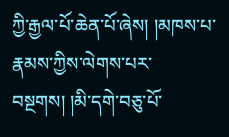ཀྱི་རྒྱལ་པོ་ཆེན་པོ་ཞེས། །མཁས་པ་རྣམས་ཀྱིས་ལེགས་པར་བསྔགས། །མི་དགེ་བཅུ་པོ་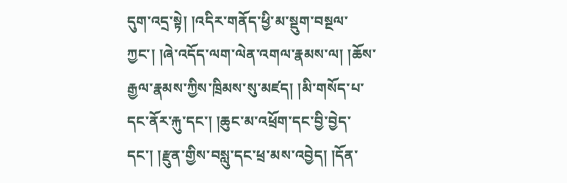དུག་འདྲ་སྟེ། །འདིར་གནོད་ཕྱི་མ་སྡུག་བསྔལ་ཀྱང་། །ཞེ་འདོད་ལག་ལེན་འགལ་རྣམས་ལ། །ཆོས་རྒྱལ་རྣམས་ཀྱིས་ཁྲིམས་སུ་མཛད། །མི་གསོད་པ་དང་ནོར་རྐུ་དང་། །ཆུང་མ་འཕྲོག་དང་བྱི་བྱེད་དང་། །རྫུན་གྱིས་བསླུ་དང་ཕྲ་མས་འབྱེད། །དོན་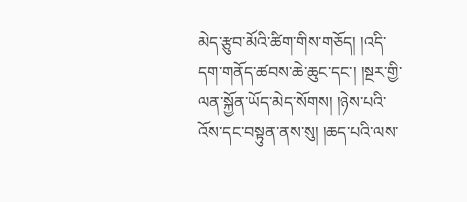མེད་རྩུབ་མོའི་ཚིག་གིས་གཅོད། །འདི་དག་གནོད་ཚབས་ཆེ་ཆུང་དང་། །སྔར་གྱི་ལན་སྐྱོན་ཡོད་མེད་སོགས། །ཉེས་པའི་འོས་དང་བསྟུན་ནས་སུ། །ཆད་པའི་ལས་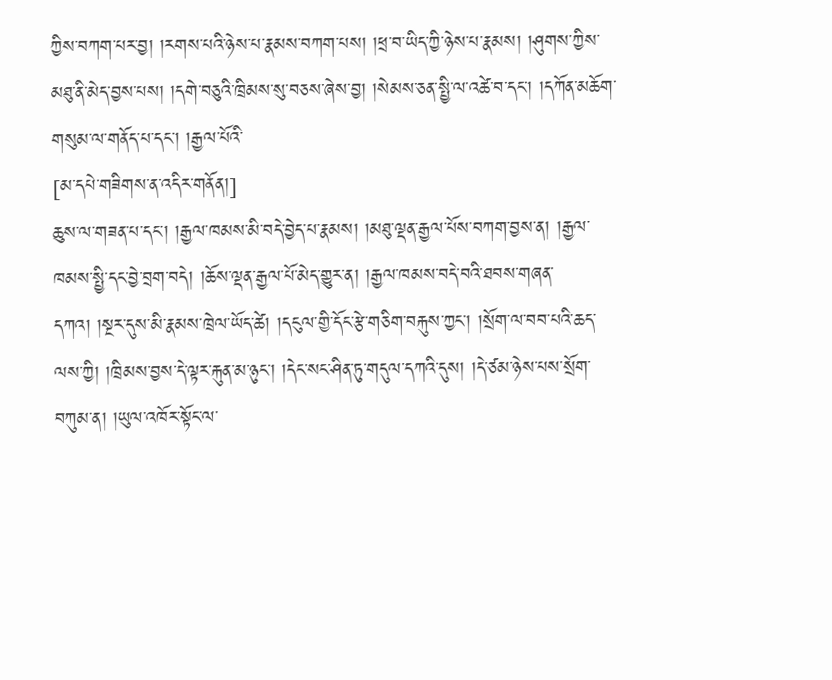ཀྱིས་བཀག་པར་བྱ། །རགས་པའི་ཉེས་པ་རྣམས་བཀག་པས། །ཕྲ་བ་ཡིད་ཀྱི་ཉེས་པ་རྣམས། །ཤུགས་ཀྱིས་མཐུ་ནི་མེད་བྱས་པས། །དགེ་བཅུའི་ཁྲིམས་སུ་བཅས་ཞེས་བྱ། །སེམས་ཅན་སྤྱི་ལ་འཚེ་བ་དང་། །དཀོན་མཆོག་གསུམ་ལ་གནོད་པ་དང་། །རྒྱལ་པོའི་
[མ་དཔེ་གཟིགས་ན་འདིར་གནོན།]
ཆུས་ལ་གཟན་པ་དང་། །རྒྱལ་ཁམས་མི་བདེ་བྱེད་པ་རྣམས། །མཐུ་ལྡན་རྒྱལ་པོས་བཀག་བྱས་ན། །རྒྱལ་ཁམས་སྤྱི་དང་བྱེ་བྲག་བདེ། །ཆོས་ལྡན་རྒྱལ་པོ་མེད་གྱུར་ན། །རྒྱལ་ཁམས་བདེ་བའི་ཐབས་གཞན་དཀའ། །སྔར་དུས་མི་རྣམས་ཁྲེལ་ཡོད་ཚེ། །དངུལ་གྱི་དོང་རྩེ་གཅིག་བརྐུས་ཀྱང་། །སྲོག་ལ་བབ་པའི་ཆད་ལས་ཀྱི། །ཁྲིམས་བྱས་དེ་ལྟར་རྐུན་མ་ཉུང་། །དེང་སང་ཤིན་ཏུ་གདུལ་དཀའི་དུས། །དེ་ཙམ་ཉེས་པས་སྲོག་བཀུམ་ན། །ཡུལ་འཁོར་སྟོང་ལ་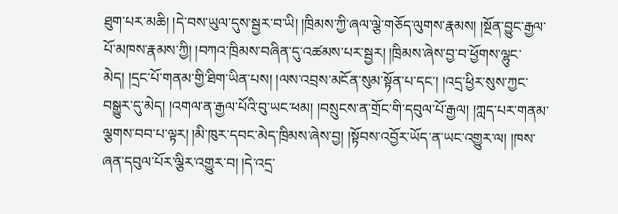ཐུག་པར་མཆི། །དེ་བས་ཡུལ་དུས་སྦྱར་བ་ཡི། །ཁྲིམས་ཀྱི་ཞལ་ལྕེ་གཅོད་ལུགས་རྣམས། །སྔོན་བྱུང་རྒྱལ་པོ་མཁས་རྣམས་ཀྱི། །བཀའ་ཁྲིམས་བཞིན་དུ་འཚམས་པར་སྦྱར། །ཁྲིམས་ཞེས་བྱ་བ་ཕྱོགས་ལྷུང་མེད། །དྲང་པོ་གནམ་གྱི་ཐིག་ཡིན་པས། །ལས་འབྲས་མངོན་སུམ་སྟོན་པ་དང་། །འདྲ་ཕྱིར་སུས་ཀྱང་བསྒྱུར་དུ་མེད། །འགལ་ན་རྒྱལ་པོའི་བུ་ཡང་ཕམ། །བསྲུངས་ན་གྲོང་གི་དབུལ་པོ་རྒྱལ། །ཀླད་པར་གནམ་ལྕགས་བབ་པ་ལྟར། །མི་ཁུར་དབང་མེད་ཁྲིམས་ཞེས་བྱ། །སྟོབས་འབྱོར་ཡོད་ན་ཡང་འགྱུར་ལ། །ཁས་ཞན་དབུལ་པོར་ལྕིར་འགྱུར་བ། །དེ་འདྲ་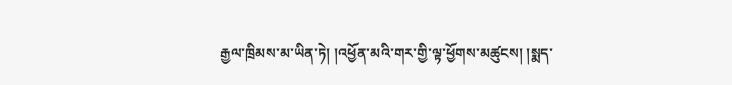རྒྱལ་ཁྲིམས་མ་ཡིན་ཏེ། །འཕྱོན་མའི་གར་གྱི་ལྟ་ཕྱོགས་མཚུངས། །སྨད་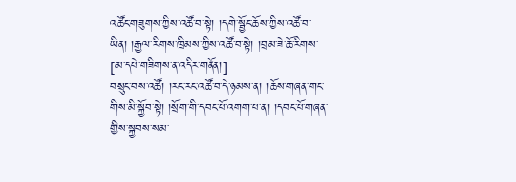འཚོང་གཟུགས་ཀྱིས་འཚོ་བ་སྟེ། །དགེ་སྦྱོང་ཆོས་ཀྱིས་འཚོ་བ་ཡིན། །རྒྱལ་རིགས་ཁྲིམས་ཀྱིས་འཚོ་བ་སྟེ། །བྲམ་ཟེ་ཆོ་རིགས་
[མ་དཔེ་གཟིགས་ན་འདིར་གནོན།]
བསྲུང་བས་འཚོ། །རང་རང་འཚོ་བ་དེ་ཉམས་ན། །ཆོས་གཞན་གང་གིས་མི་སྐྱོབ་སྟེ། །སྲོག་གི་དབང་པོ་འགག་པ་ན། །དབང་པོ་གཞན་གྱིས་སྐྱབས་སམ་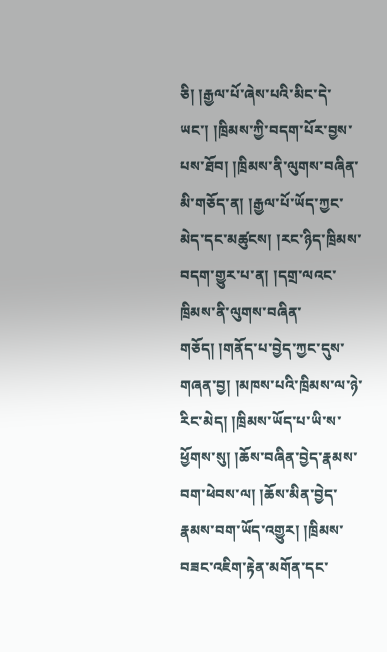ཅི། །རྒྱལ་པོ་ཞེས་པའི་མིང་དེ་ཡང་། །ཁྲིམས་ཀྱི་བདག་པོར་བྱས་པས་ཐོབ། །ཁྲིམས་ནི་ལུགས་བཞིན་མི་གཅོད་ན། །རྒྱལ་པོ་ཡོད་ཀྱང་མེད་དང་མཚུངས། །རང་ཉིད་ཁྲིམས་བདག་གྱུར་པ་ན། །དགྲ་ལའང་ཁྲིམས་ནི་ལུགས་བཞིན་གཅོད། །གནོད་པ་བྱེད་ཀྱང་དུས་གཞན་བྱ། །མཁས་པའི་ཁྲིམས་ལ་ཉེ་རིང་མེད། །ཁྲིམས་ཡོད་པ་ཡི་ས་ཕྱོགས་སུ། །ཆོས་བཞིན་བྱེད་རྣམས་བག་ཕེབས་ལ། །ཆོས་མིན་བྱེད་རྣམས་བག་ཡོད་འགྱུར། །ཁྲིམས་བཟང་འཇིག་རྟེན་མགོན་དང་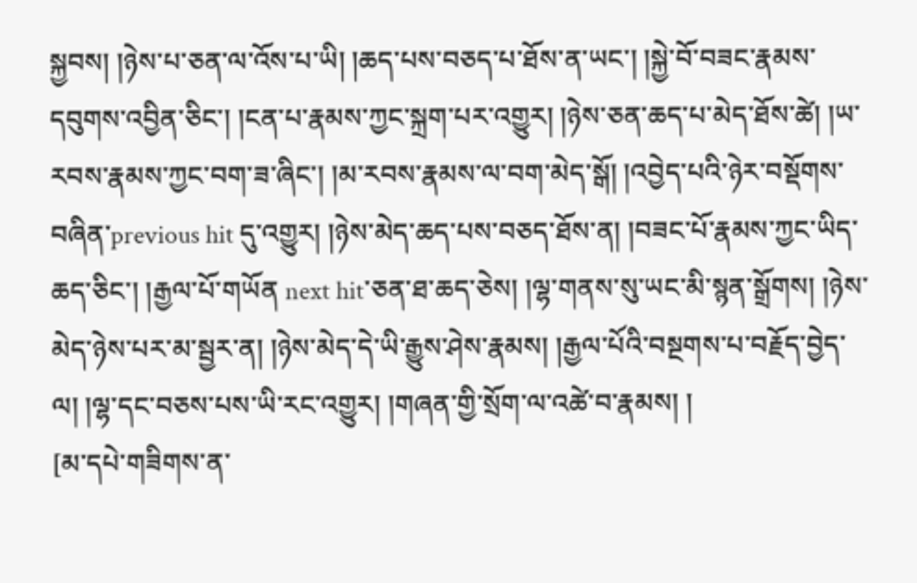སྐྱབས། །ཉེས་པ་ཅན་ལ་འོས་པ་ཡི། །ཆད་པས་བཅད་པ་ཐོས་ན་ཡང་། །སྐྱེ་བོ་བཟང་རྣམས་དབུགས་འབྱིན་ཅིང་། །ངན་པ་རྣམས་ཀྱང་སྐྲག་པར་འགྱུར། །ཉེས་ཅན་ཆད་པ་མེད་ཐོས་ཚེ། །ཡ་རབས་རྣམས་ཀྱང་བག་ཟ་ཞིང་། །མ་རབས་རྣམས་ལ་བག་མེད་སྒོ། །འབྱེད་པའི་ཉེར་བསྡོགས་བཞིན་previous hit དུ་འགྱུར། །ཉེས་མེད་ཆད་པས་བཅད་ཐོས་ན། །བཟང་པོ་རྣམས་ཀྱང་ཡིད་ཆད་ཅིང་། །རྒྱལ་པོ་གཡོན next hit་ཅན་ཐ་ཆད་ཅེས། །ལྷ་གནས་སུ་ཡང་མི་སྙན་སྒྲོགས། །ཉེས་མེད་ཉེས་པར་མ་སྦྱར་ན། །ཉེས་མེད་དེ་ཡི་རྒྱུས་ཤེས་རྣམས། །རྒྱལ་པོའི་བསྔགས་པ་བརྗོད་བྱེད་ལ། །ལྷ་དང་བཅས་པས་ཡི་རང་འགྱུར། །གཞན་གྱི་སྲོག་ལ་འཚེ་བ་རྣམས། །
[མ་དཔེ་གཟིགས་ན་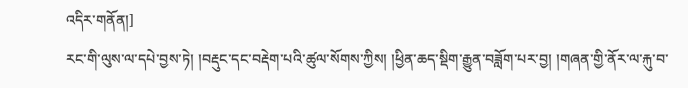འདིར་གནོན།]
རང་གི་ལུས་ལ་དཔེ་བྱས་ཏེ། །བརྡུང་དང་བརྡེག་པའི་ཚུལ་སོགས་ཀྱིས། །ཕྱིན་ཆད་སྡིག་རྒྱུན་བཟློག་པར་བྱ། །གཞན་གྱི་ནོར་ལ་རྐུ་བ་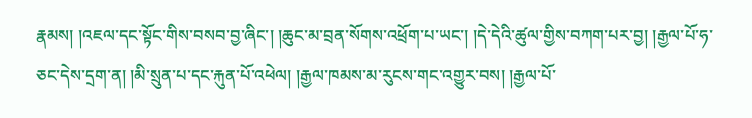རྣམས། །འཇལ་དང་སྟོང་གིས་བསབ་བྱ་ཞིང་། །ཆུང་མ་བྲན་སོགས་འཕྲོག་པ་ཡང་། །དེ་དེའི་ཚུལ་གྱིས་བཀག་པར་བྱ། །རྒྱལ་པོ་ཧ་ཅང་དེས་དྲག་ན། །མི་སྲུན་པ་དང་རྐུན་པོ་འཕེལ། །རྒྱལ་ཁམས་མ་རུངས་གང་འགྱུར་བས། །རྒྱལ་པོ་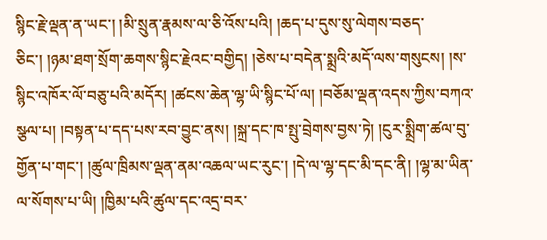སྙིང་རྗེ་ལྡན་ན་ཡང་། །མི་སྲུན་རྣམས་ལ་ཅི་འོས་པའི། །ཆད་པ་དུས་སུ་ལེགས་བཅད་ཅིང་། །ཉམ་ཐག་སྲོག་ཆགས་སྙིང་རྗེའང་བགྱིད། །ཅེས་པ་བདེན་སྨྲའི་མདོ་ལས་གསུངས། །ས་སྙིང་འཁོར་ལོ་བཅུ་པའི་མདོར། །ཚངས་ཆེན་ལྷ་ཡི་སྙིང་པོ་ལ། །བཅོམ་ལྡན་འདས་ཀྱིས་བཀའ་སྩལ་པ། །བསྟན་པ་དད་པས་རབ་བྱུང་ནས། །སྐྲ་དང་ཁ་སྤུ་བྲེགས་བྱས་ཏེ། །ངུར་སྨྲིག་ཚལ་བུ་གྱོན་པ་གང་། །ཚུལ་ཁྲིམས་ལྡན་ནམ་འཆལ་ཡང་རུང་། །དེ་ལ་ལྷ་དང་མི་དང་ནི། །ལྷ་མ་ཡིན་ལ་སོགས་པ་ཡི། །ཁྱིམ་པའི་ཚུལ་དང་འདྲ་བར་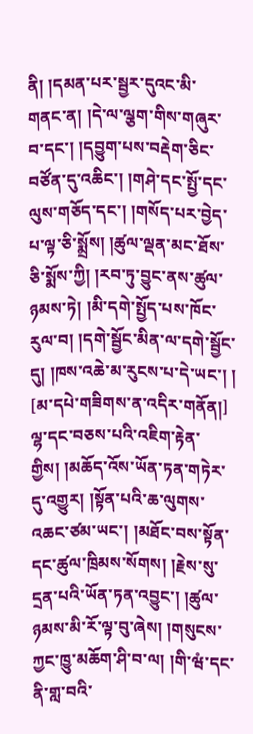ནི། །དམན་པར་སྦྱར་དུའང་མི་གནང་ན། །དེ་ལ་ལྕག་གིས་གཞུར་བ་དང་། །དབྱུག་པས་བརྡེག་ཅིང་བཙོན་དུ་འཆིང་། །གཤེ་དང་སྤྱོ་དང་ལུས་གཅོད་དང་། །གསོད་པར་བྱེད་པ་ལྟ་ཅི་སྨྲོས། །ཚུལ་ལྡན་མང་ཐོས་ཅི་སྨོས་ཀྱི། །རབ་ཏུ་བྱུང་ནས་ཚུལ་ཉམས་ཏེ། །མི་དགེ་སྤྱོད་པས་ཁོང་རུལ་བ། །དགེ་སྦྱོང་མིན་ལ་དགེ་སྦྱོང་དུ། །ཁས་འཆེ་མ་རུངས་པ་དེ་ཡང་། །
[མ་དཔེ་གཟིགས་ན་འདིར་གནོན།]
ལྷ་དང་བཅས་པའི་འཇིག་རྟེན་གྱིས། །མཆོད་འོས་ཡོན་ཏན་གཏེར་དུ་འགྱུར། །སྟོན་པའི་ཆ་ལུགས་འཆང་ཙམ་ཡང་། །མཐོང་བས་སྟོན་དང་ཚུལ་ཁྲིམས་སོགས། །རྗེས་སུ་དྲན་པའི་ཡོན་ཏན་འབྱུང་། །ཚུལ་ཉམས་མི་རོ་ལྟ་བུ་ཞེས། །གསུངས་ཀྱང་ཁྱུ་མཆོག་ཤི་བ་ལ། །གི་ཝཾ་དང་ནི་གླ་བའི་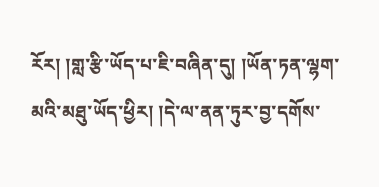རོར། །གླ་རྩི་ཡོད་པ་ཇི་བཞིན་དུ། །ཡོན་ཏན་ལྷག་མའི་མཐུ་ཡོད་ཕྱིར། །དེ་ལ་ནན་ཏུར་བྱ་དགོས་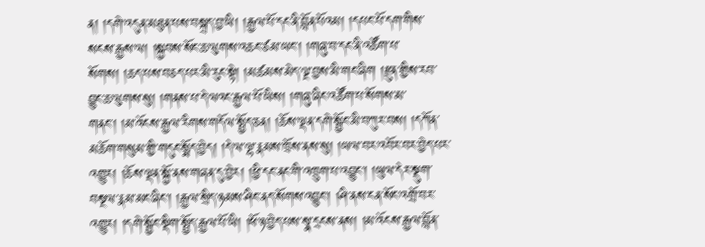ན། །དགེ་འདུན་མཐུན་པས་བསྐྲད་བྱ་ཡི། །རྒྱལ་པོ་དང་ནི་བློན་པོའམ། །དཔང་པོ་དག་གིས་སངས་རྒྱས་ལ། །སྐྱབས་སོང་ཆ་ལུགས་འཆང་ཙམ་ཡང་། །གཞུ་བ་དང་ནི་འཚོག་པ་སོགས། །ཆད་པས་བཅད་པར་མི་རུང་སྟེ། །མཚམས་མེད་ལྔ་བྱས་མི་གང་ཞིག །རྫུན་གྱིས་རབ་བྱུང་ཆ་ལུགས་སུ། །གནས་པ་དེ་ལའང་རྒྱལ་པོ་ཡིས། །གཞུ་ཞིང་འཚོག་པ་སོགས་མ་གནང་། །མ་འོངས་རྒྱལ་རིགས་གདོལ་སྤྱོད་ཅན། །ཆོས་ལྡན་དགེ་སྦྱོང་མི་བཀུར་བས། །དཀོན་མཆོག་གསུམ་གྱི་གདུང་སྨོད་བྱེད། །དེ་ལ་ལྷ་རྣམས་ཁྲོས་ནས་སུ། །ཡལ་བར་འབོར་བར་བྱེད་པར་འགྱུར། །ཆོས་ལྡན་སྐྱོ་ནས་གཞན་དུ་བྱེར། །ཕྱི་དང་ནང་གི་འཁྲུག་པ་འབྱུང་། །ཡུལ་དེར་སྡུག་བསྔལ་རྣམ་མང་ཞིང་། །རྒྱལ་སྲིད་ཉམས་ཤིང་ནད་སོགས་འབྱུང་། །ཤི་ནས་ངན་སོང་འགྲོ་བར་འགྱུར། །དགེ་སྦྱོང་སྡིག་སྤྱོད་རྒྱལ་པོ་ཡི། །ཕོ་ཉ་བྱེད་པས་སྣ་དྲངས་ནས། །མ་འོངས་རྒྱལ་བློན་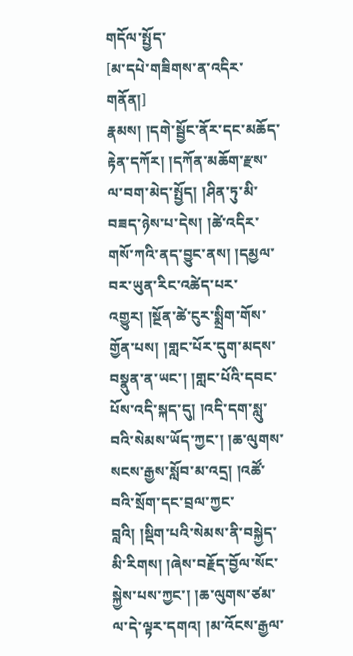གདོལ་སྤྱོད་
[མ་དཔེ་གཟིགས་ན་འདིར་གནོན།]
རྣམས། །དགེ་སྦྱོང་ནོར་དང་མཆོད་རྟེན་དཀོར། །དཀོན་མཆོག་རྫས་ལ་བག་མེད་སྤྱོད། །ཤིན་ཏུ་མི་བཟད་ཉེས་པ་དེས། །ཚེ་འདིར་གསོ་ཀའི་ནད་བྱུང་ནས། །དམྱལ་བར་ཡུན་རིང་འཚེད་པར་འགྱུར། །སྔོན་ཚེ་ངུར་སྨྲིག་གོས་གྱོན་པས། །གླང་པོར་དུག་མདས་བསྣུན་ན་ཡང་། །གླང་པོའི་དབང་པོས་འདི་སྐད་དུ། །འདི་དག་སླུ་བའི་སེམས་ཡོད་ཀྱང་། །ཆ་ལུགས་སངས་རྒྱས་སློབ་མ་འདྲ། །འཚོ་བའི་སྲོག་དང་བྲལ་ཀྱང་བླའི། །སྡིག་པའི་སེམས་ནི་བསྐྱེད་མི་རིགས། །ཞེས་བརྗོད་བྱོལ་སོང་སྐྱེས་པས་ཀྱང་། །ཆ་ལུགས་ཙམ་ལ་དེ་ལྟར་དགའ། །མ་འོངས་རྒྱལ་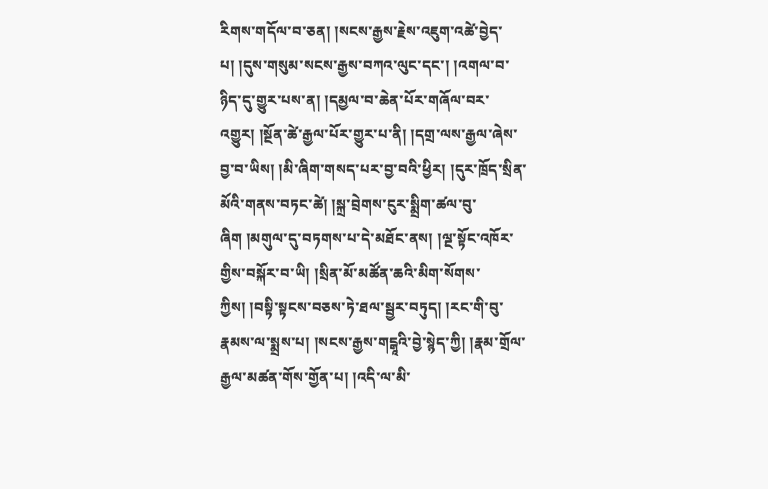རིགས་གདོལ་བ་ཅན། །སངས་རྒྱས་རྗེས་འཇུག་འཚེ་བྱེད་པ། །དུས་གསུམ་སངས་རྒྱས་བཀའ་ལུང་དང་། །འགལ་བ་ཉིད་དུ་གྱུར་པས་ན། །དམྱལ་བ་ཆེན་པོར་གཞོལ་བར་འགྱུར། །སྔོན་ཚེ་རྒྱལ་པོར་གྱུར་པ་ནི། །དགྲ་ལས་རྒྱལ་ཞེས་བྱ་བ་ཡིས། །མི་ཞིག་གསད་པར་བྱ་བའི་ཕྱིར། །དུར་ཁྲོད་སྲིན་མོའི་གནས་བཏང་ཚེ། །སྐྲ་བྲེགས་ངུར་སྨྲིག་ཚལ་བུ་ཞིག །མགུལ་དུ་བཏགས་པ་དེ་མཐོང་ནས། །ལྔ་སྟོང་འཁོར་གྱིས་བསྐོར་བ་ཡི། །སྲིན་མོ་མཚོན་ཆའི་མིག་སོགས་ཀྱིས། །བསྟི་སྟངས་བཅས་ཏེ་ཐལ་སྦྱར་བཏུད། །རང་གི་བུ་རྣམས་ལ་སྨྲས་པ། །སངས་རྒྱས་གངྒཱའི་བྱེ་སྙེད་ཀྱི། །རྣམ་གྲོལ་རྒྱལ་མཚན་གོས་གྱོན་པ། །འདི་ལ་མི་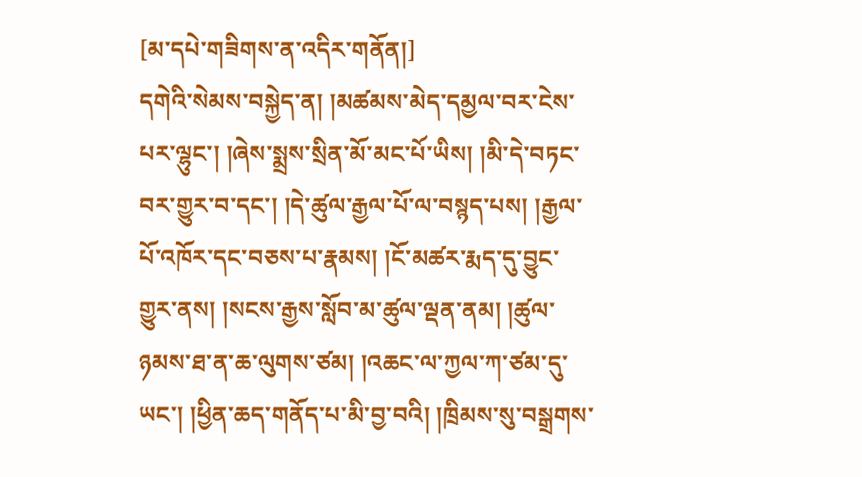[མ་དཔེ་གཟིགས་ན་འདིར་གནོན།]
དགེའི་སེམས་བསྐྱེད་ན། །མཚམས་མེད་དམྱལ་བར་ངེས་པར་ལྷུང་། །ཞེས་སྨྲས་སྲིན་མོ་མང་པོ་ཡིས། །མི་དེ་བཏང་བར་གྱུར་བ་དང་། །དེ་ཚུལ་རྒྱལ་པོ་ལ་བསྙད་པས། །རྒྱལ་པོ་འཁོར་དང་བཅས་པ་རྣམས། །ངོ་མཚར་རྨད་དུ་བྱུང་གྱུར་ནས། །སངས་རྒྱས་སློབ་མ་ཚུལ་ལྡན་ནམ། །ཚུལ་ཉམས་ཐ་ན་ཆ་ལུགས་ཙམ། །འཆང་ལ་ཀྱལ་ཀ་ཙམ་དུ་ཡང་། །ཕྱིན་ཆད་གནོད་པ་མི་བྱ་བའི། །ཁྲིམས་སུ་བསྒྲགས་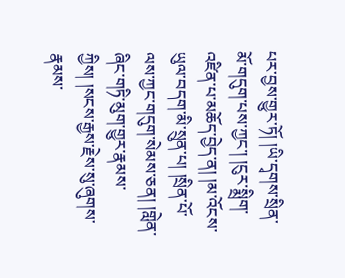པར་བྱས་གྱུར་ཏོ། །ཡི་དྭགས་སྲིན་མོ་གདུག་པས་ཀྱང་། །ངུར་སྨྲིག་འཛིན་པ་མཆོད་བྱེད་ན། །མ་འོངས་ཡུལ་བདག་མི་སྲུན་པ། །སྲིན་པོ་ལས་ཀྱང་གདུག་སེམས་ཅན། །གླེན་ཞིང་གཏི་མུག་གྱུར་རྣམས་ཀྱིས། །སངས་རྒྱས་རྗེས་སུ་ཞུགས་རྣམས་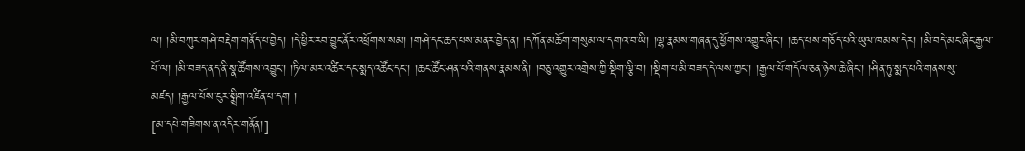ལ། །མི་བཀུར་གཤེ་བརྡེག་གནོད་པ་བྱེད། །དེ་ཕྱིར་རབ་བྱུང་ནོར་འཕྲོགས་སམ། །གཤེ་དང་ཆད་པས་མནར་བྱེད་ན། །དཀོན་མཆོག་གསུམ་ལ་དགའ་བ་ཡི། །ལྷ་རྣམས་གཞན་དུ་ཕྱོགས་འགྱུར་ཞིང་། །ཆད་པས་གཅོད་པའི་ཡུལ་ཁམས་དེར། །མི་བདེ་མང་ཞིང་རྒྱལ་པོ་ལ། །མི་བཟད་ནད་ནི་སྣ་ཚོགས་འབྱུང་། །ཏིལ་མར་འཚིར་དང་སྨད་འཚོང་དང་། །ཆང་ཚོང་ཤན་པའི་གནས་རྣམས་ནི། །བཅུ་འགྱུར་འགྲེས་ཀྱི་སྡིག་ལྕི་བ། །སྡིག་པ་མི་བཟད་དེ་ལས་ཀྱང་། །རྒྱལ་པོ་གདོལ་ཅན་ཉེས་ཆེ་ཞིང་། །ཤིན་ཏུ་སྨད་པའི་གནས་སུ་མཛད། །རྒྱལ་པོས་ངུར་སྨྲིག་འཛིན་པ་དག །
[མ་དཔེ་གཟིགས་ན་འདིར་གནོན།]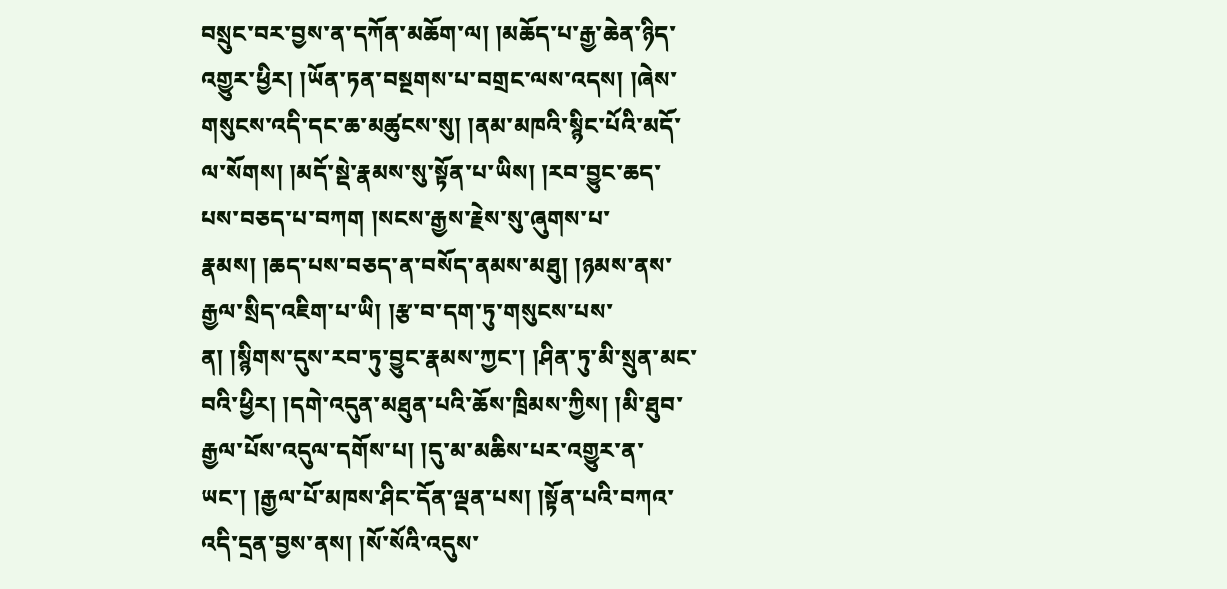བསྲུང་བར་བྱས་ན་དཀོན་མཆོག་ལ། །མཆོད་པ་རྒྱ་ཆེན་ཉིད་འགྱུར་ཕྱིར། །ཡོན་ཏན་བསྔགས་པ་བགྲང་ལས་འདས། །ཞེས་གསུངས་འདི་དང་ཆ་མཚུངས་སུ། །ནམ་མཁའི་སྙིང་པོའི་མདོ་ལ་སོགས། །མདོ་སྡེ་རྣམས་སུ་སྟོན་པ་ཡིས། །རབ་བྱུང་ཆད་པས་བཅད་པ་བཀག །སངས་རྒྱས་རྗེས་སུ་ཞུགས་པ་རྣམས། །ཆད་པས་བཅད་ན་བསོད་ནམས་མཐུ། །ཉམས་ནས་རྒྱལ་སྲིད་འཇིག་པ་ཡི། །རྩ་བ་དག་ཏུ་གསུངས་པས་ན། །སྙིགས་དུས་རབ་ཏུ་བྱུང་རྣམས་ཀྱང་། །ཤིན་ཏུ་མི་སྲུན་མང་བའི་ཕྱིར། །དགེ་འདུན་མཐུན་པའི་ཆོས་ཁྲིམས་ཀྱིས། །མི་ཐུབ་རྒྱལ་པོས་འདུལ་དགོས་པ། །དུ་མ་མཆིས་པར་འགྱུར་ན་ཡང་། །རྒྱལ་པོ་མཁས་ཤིང་དོན་ལྡན་པས། །སྟོན་པའི་བཀའ་འདི་དྲན་བྱས་ནས། །སོ་སོའི་འདུས་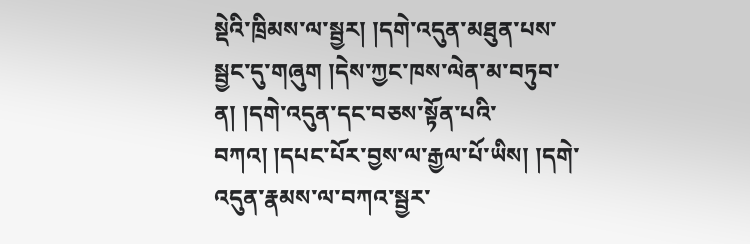སྡེའི་ཁྲིམས་ལ་སྦྱར། །དགེ་འདུན་མཐུན་པས་སྦྱང་དུ་གཞུག །དེས་ཀྱང་ཁས་ལེན་མ་བཏུབ་ན། །དགེ་འདུན་དང་བཅས་སྟོན་པའི་བཀའ། །དཔང་པོར་བྱས་ལ་རྒྱལ་པོ་ཡིས། །དགེ་འདུན་རྣམས་ལ་བཀའ་སྦྱར་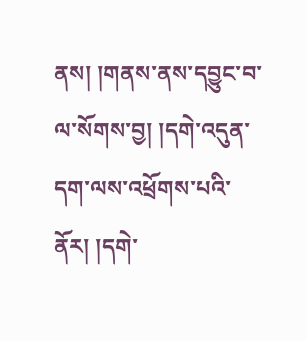ནས། །གནས་ནས་དབྱུང་བ་ལ་སོགས་བྱ། །དགེ་འདུན་དག་ལས་འཕྲོགས་པའི་ནོར། །དགེ་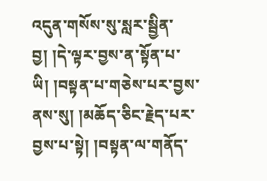འདུན་གསོས་སུ་སླར་སྦྱིན་བྱ། །དེ་ལྟར་བྱས་ན་སྟོན་པ་ཡི། །བསྟན་པ་གཅེས་པར་བྱས་ནས་སུ། །མཆོད་ཅིང་རྗེད་པར་བྱས་པ་སྟེ། །བསྟན་ལ་གནོད་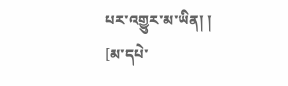པར་འགྱུར་མ་ཡིན། །
[མ་དཔེ་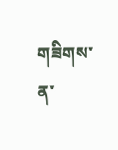གཟིགས་ན་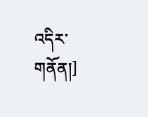འདིར་གནོན།]